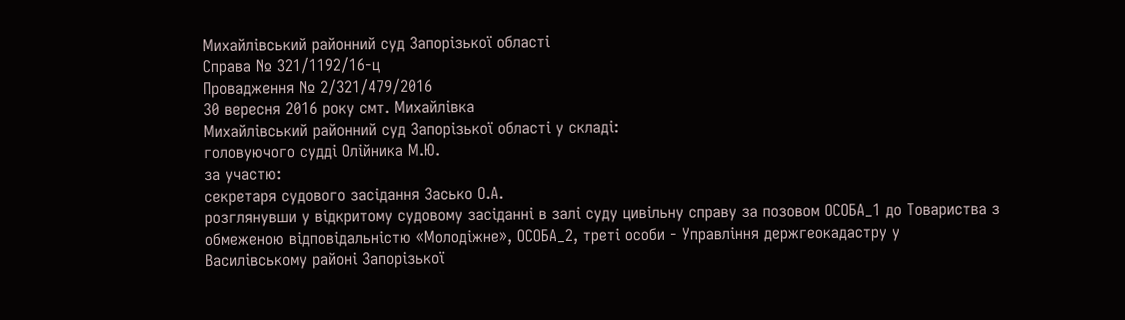Михайлівський районний суд Запорізької області
Справа № 321/1192/16-ц
Провадження № 2/321/479/2016
30 вересня 2016 року смт. Михайлівка
Михайлівський районний суд Запорізької області у складі:
головуючого судді Олійника М.Ю.
за участю:
секретаря судового засідання Засько О.А.
розглянувши у відкритому судовому засіданні в залі суду цивільну справу за позовом ОСОБА_1 до Товариства з обмеженою відповідальністю «Молодіжне», ОСОБА_2, треті особи - Управління держгеокадастру у Василівському районі Запорізької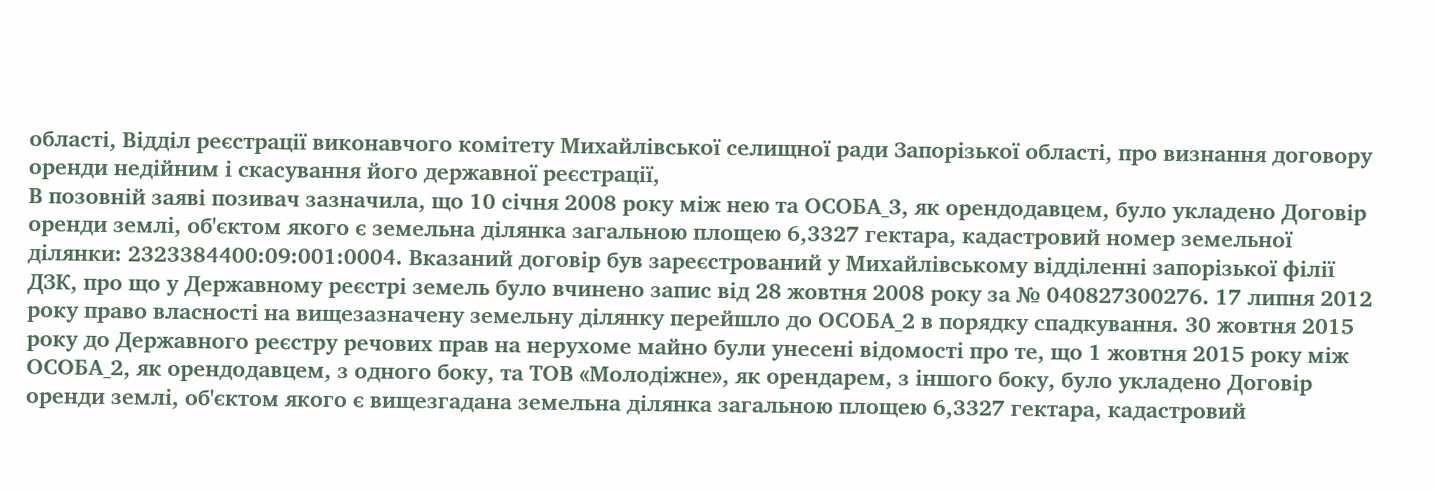області, Відділ реєстрації виконавчого комітету Михайлівської селищної ради Запорізької області, про визнання договору оренди недійним і скасування його державної реєстрації,
В позовній заяві позивач зазначила, що 10 січня 2008 року між нею та ОСОБА_3, як орендодавцем, було укладено Договір оренди землі, об'єктом якого є земельна ділянка загальною площею 6,3327 гектара, кадастровий номер земельної ділянки: 2323384400:09:001:0004. Вказаний договір був зареєстрований у Михайлівському відділенні запорізької філії ДЗК, про що у Державному реєстрі земель було вчинено запис від 28 жовтня 2008 року за № 040827300276. 17 липня 2012 року право власності на вищезазначену земельну ділянку перейшло до ОСОБА_2 в порядку спадкування. 30 жовтня 2015 року до Державного реєстру речових прав на нерухоме майно були унесені відомості про те, що 1 жовтня 2015 року між ОСОБА_2, як орендодавцем, з одного боку, та ТОВ «Молодіжне», як орендарем, з іншого боку, було укладено Договір оренди землі, об'єктом якого є вищезгадана земельна ділянка загальною площею 6,3327 гектара, кадастровий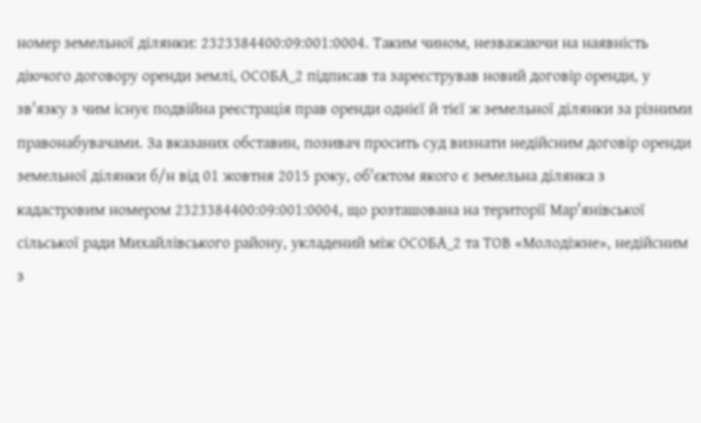номер земельної ділянки: 2323384400:09:001:0004. Таким чином, незважаючи на наявність діючого договору оренди землі, ОСОБА_2 підписав та зареєстрував новий договір оренди, у зв'язку з чим існує подвійна реєстрація прав оренди однієї й тієї ж земельної ділянки за різними правонабувачами. За вказаних обставин, позивач просить суд визнати недійсним договір оренди земельної ділянки б/н від 01 жовтня 2015 року, об'єктом якого є земельна ділянка з кадастровим номером 2323384400:09:001:0004, що розташована на території Мар'янівської сільської ради Михайлівського району, укладений між ОСОБА_2 та ТОВ «Молодіжне», недійсним з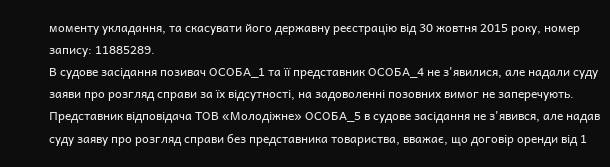моменту укладання, та скасувати його державну реєстрацію від 30 жовтня 2015 року, номер запису: 11885289.
В судове засідання позивач ОСОБА_1 та її представник ОСОБА_4 не з'явилися, але надали суду заяви про розгляд справи за їх відсутності, на задоволенні позовних вимог не заперечують.
Представник відповідача ТОВ «Молодіжне» ОСОБА_5 в судове засідання не з'явився, але надав суду заяву про розгляд справи без представника товариства, вважає, що договір оренди від 1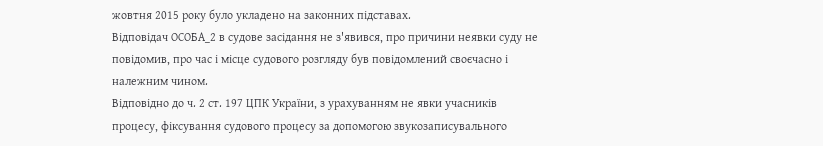жовтня 2015 року було укладено на законних підставах.
Відповідач ОСОБА_2 в судове засідання не з'явився, про причини неявки суду не повідомив, про час і місце судового розгляду був повідомлений своєчасно і належним чином.
Відповідно до ч. 2 ст. 197 ЦПК України, з урахуванням не явки учасників процесу, фіксування судового процесу за допомогою звукозаписувального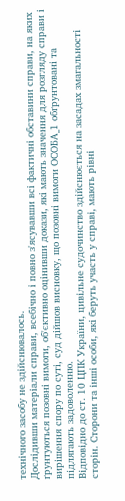технічного засобу не здійснювалось.
Дослідивши матеріали справи, всебічно і повно з'ясувавши всі фактичні обставини справи, на яких ґрунтуються позовні вимоги, об'єктивно оцінивши докази, які мають значення для розгляду справи і вирішення спору по суті, суд дійшов висновку, що позовні вимоги ОСОБА_1 обґрунтовані та підлягають задоволенню.
Відповідно до ст. 10 ЦПК України, цивільне судочинство здійснюється на засадах змагальності сторін. Сторони та інші особи, які беруть участь у справі, мають рівні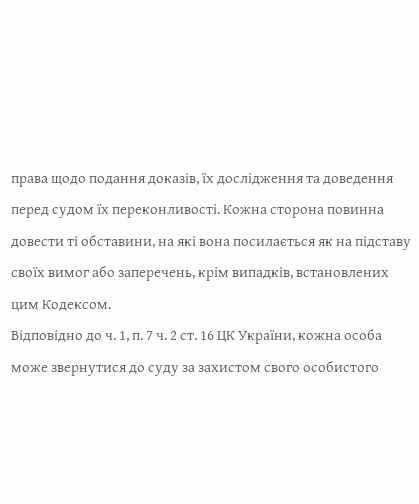права щодо подання доказів, їх дослідження та доведення перед судом їх переконливості. Кожна сторона повинна довести ті обставини, на які вона посилається як на підставу своїх вимог або заперечень, крім випадків, встановлених цим Кодексом.
Відповідно до ч. 1, п. 7 ч. 2 ст. 16 ЦК України, кожна особа може звернутися до суду за захистом свого особистого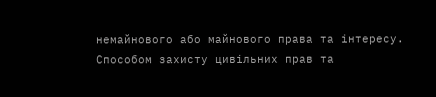немайнового або майнового права та інтересу. Способом захисту цивільних прав та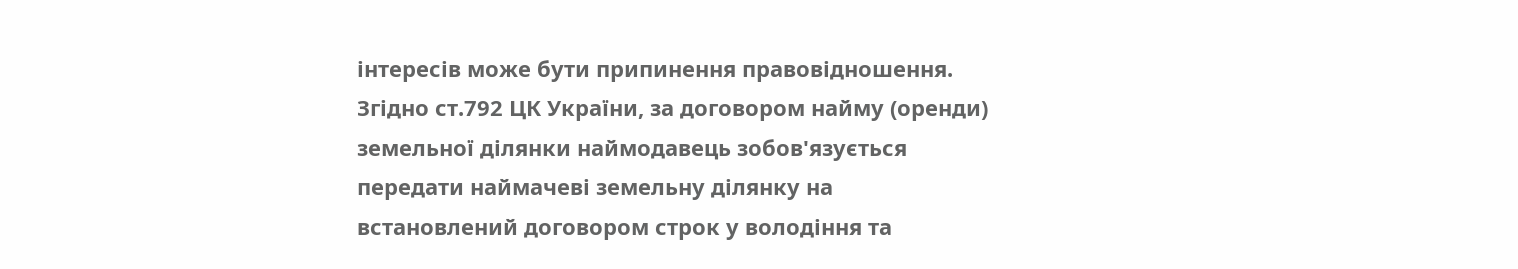інтересів може бути припинення правовідношення.
Згідно ст.792 ЦК України, за договором найму (оренди) земельної ділянки наймодавець зобов'язується передати наймачеві земельну ділянку на встановлений договором строк у володіння та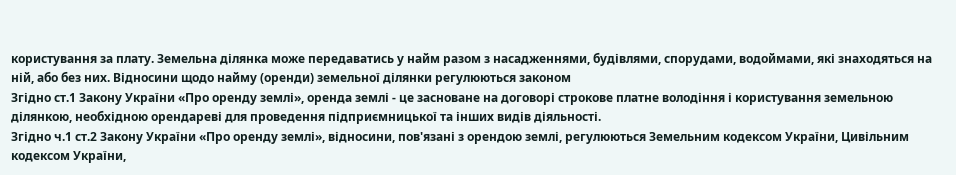користування за плату. Земельна ділянка може передаватись у найм разом з насадженнями, будівлями, спорудами, водоймами, які знаходяться на ній, або без них. Відносини щодо найму (оренди) земельної ділянки регулюються законом
Згідно ст.1 Закону України «Про оренду землі», оренда землі - це засноване на договорі строкове платне володіння і користування земельною ділянкою, необхідною орендареві для проведення підприємницької та інших видів діяльності.
Згідно ч.1 ст.2 Закону України «Про оренду землі», відносини, пов'язані з орендою землі, регулюються Земельним кодексом України, Цивільним кодексом України,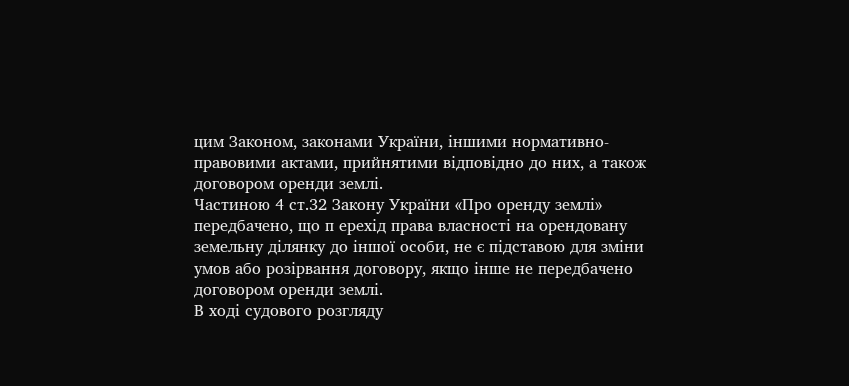цим Законом, законами України, іншими нормативно-правовими актами, прийнятими відповідно до них, а також договором оренди землі.
Частиною 4 ст.32 Закону України «Про оренду землі» передбачено, що п ерехід права власності на орендовану земельну ділянку до іншої особи, не є підставою для зміни умов або розірвання договору, якщо інше не передбачено договором оренди землі.
В ході судового розгляду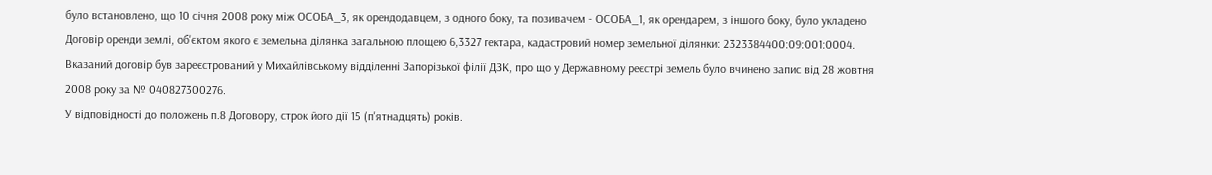було встановлено, що 10 січня 2008 року між ОСОБА_3, як орендодавцем, з одного боку, та позивачем - ОСОБА_1, як орендарем, з іншого боку, було укладено Договір оренди землі, об'єктом якого є земельна ділянка загальною площею 6,3327 гектара, кадастровий номер земельної ділянки: 2323384400:09:001:0004. Вказаний договір був зареєстрований у Михайлівському відділенні Запорізької філії ДЗК, про що у Державному реєстрі земель було вчинено запис від 28 жовтня 2008 року за № 040827300276.
У відповідності до положень п.8 Договору, строк його дії 15 (п'ятнадцять) років.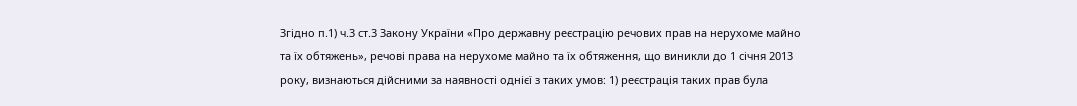Згідно п.1) ч.3 ст.3 Закону України «Про державну реєстрацію речових прав на нерухоме майно та їх обтяжень», речові права на нерухоме майно та їх обтяження, що виникли до 1 січня 2013 року, визнаються дійсними за наявності однієї з таких умов: 1) реєстрація таких прав була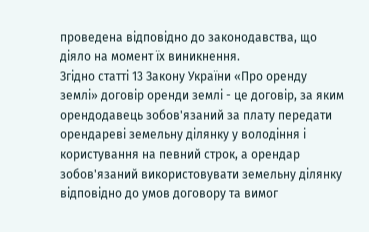проведена відповідно до законодавства, що діяло на момент їх виникнення.
Згідно статті 13 Закону України «Про оренду землі» договір оренди землі - це договір, за яким орендодавець зобов'язаний за плату передати орендареві земельну ділянку у володіння і користування на певний строк, а орендар зобов'язаний використовувати земельну ділянку відповідно до умов договору та вимог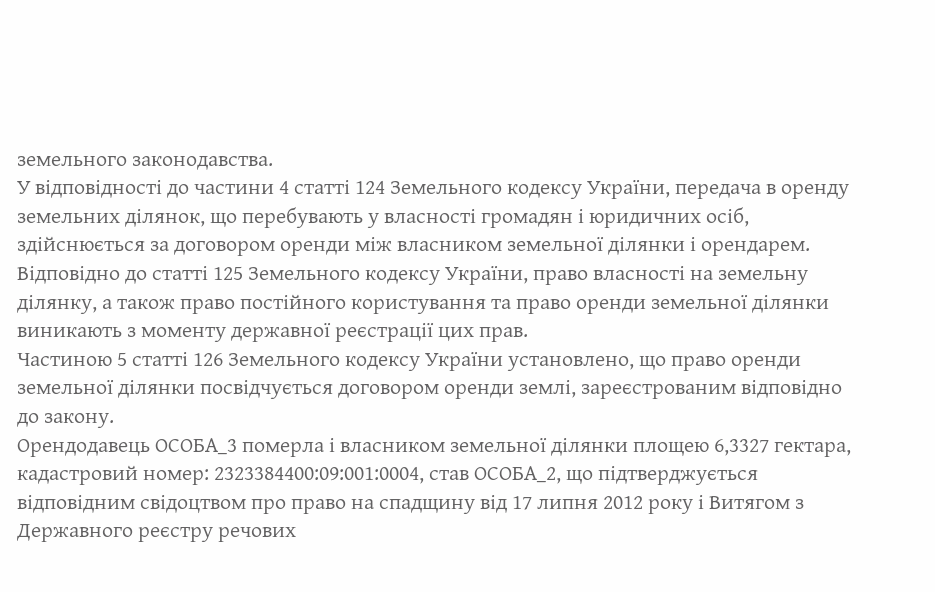земельного законодавства.
У відповідності до частини 4 статті 124 Земельного кодексу України, передача в оренду земельних ділянок, що перебувають у власності громадян і юридичних осіб, здійснюється за договором оренди між власником земельної ділянки і орендарем.
Відповідно до статті 125 Земельного кодексу України, право власності на земельну ділянку, а також право постійного користування та право оренди земельної ділянки виникають з моменту державної реєстрації цих прав.
Частиною 5 статті 126 Земельного кодексу України установлено, що право оренди земельної ділянки посвідчується договором оренди землі, зареєстрованим відповідно до закону.
Орендодавець ОСОБА_3 померла і власником земельної ділянки площею 6,3327 гектара, кадастровий номер: 2323384400:09:001:0004, став ОСОБА_2, що підтверджується відповідним свідоцтвом про право на спадщину від 17 липня 2012 року і Витягом з Державного реєстру речових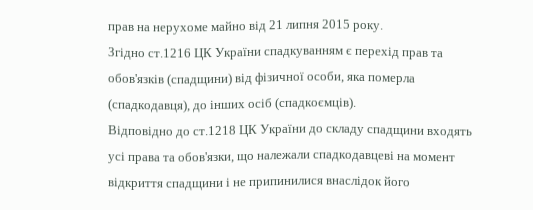прав на нерухоме майно від 21 липня 2015 року.
Згідно ст.1216 ЦК України спадкуванням є перехід прав та обов'язків (спадщини) від фізичної особи, яка померла (спадкодавця), до інших осіб (спадкоємців).
Відповідно до ст.1218 ЦК України до складу спадщини входять усі права та обов'язки, що належали спадкодавцеві на момент відкриття спадщини і не припинилися внаслідок його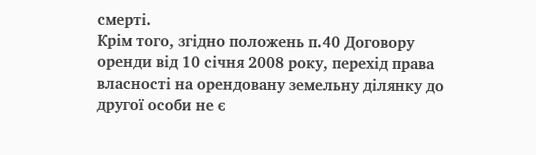смерті.
Крім того, згідно положень п.40 Договору оренди від 10 січня 2008 року, перехід права власності на орендовану земельну ділянку до другої особи не є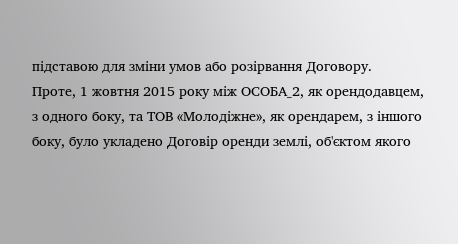підставою для зміни умов або розірвання Договору.
Проте, 1 жовтня 2015 року між ОСОБА_2, як орендодавцем, з одного боку, та ТОВ «Молодіжне», як орендарем, з іншого боку, було укладено Договір оренди землі, об'єктом якого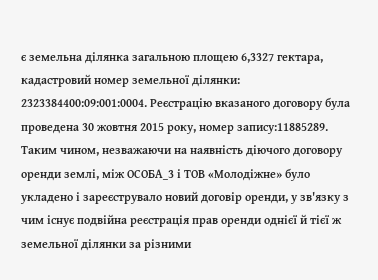є земельна ділянка загальною площею 6,3327 гектара, кадастровий номер земельної ділянки: 2323384400:09:001:0004. Реєстрацію вказаного договору була проведена 30 жовтня 2015 року, номер запису:11885289.
Таким чином, незважаючи на наявність діючого договору оренди землі, між ОСОБА_3 і ТОВ «Молодіжне» було укладено і зареєструвало новий договір оренди, у зв'язку з чим існує подвійна реєстрація прав оренди однієї й тієї ж земельної ділянки за різними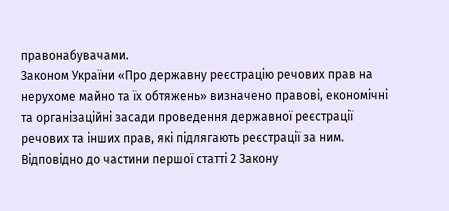правонабувачами.
Законом України «Про державну реєстрацію речових прав на нерухоме майно та їх обтяжень» визначено правові, економічні та організаційні засади проведення державної реєстрації речових та інших прав, які підлягають реєстрації за ним.
Відповідно до частини першої статті 2 Закону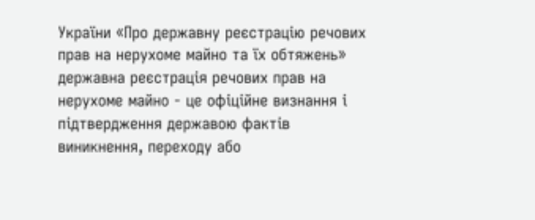України «Про державну реєстрацію речових прав на нерухоме майно та їх обтяжень» державна реєстрація речових прав на нерухоме майно - це офіційне визнання і підтвердження державою фактів виникнення, переходу або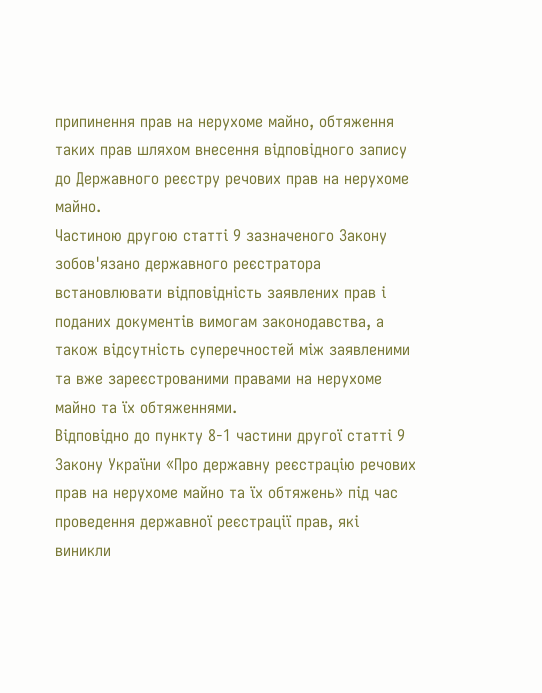припинення прав на нерухоме майно, обтяження таких прав шляхом внесення відповідного запису до Державного реєстру речових прав на нерухоме майно.
Частиною другою статті 9 зазначеного Закону зобов'язано державного реєстратора встановлювати відповідність заявлених прав і поданих документів вимогам законодавства, а також відсутність суперечностей між заявленими та вже зареєстрованими правами на нерухоме майно та їх обтяженнями.
Відповідно до пункту 8-1 частини другої статті 9 Закону України «Про державну реєстрацію речових прав на нерухоме майно та їх обтяжень» під час проведення державної реєстрації прав, які виникли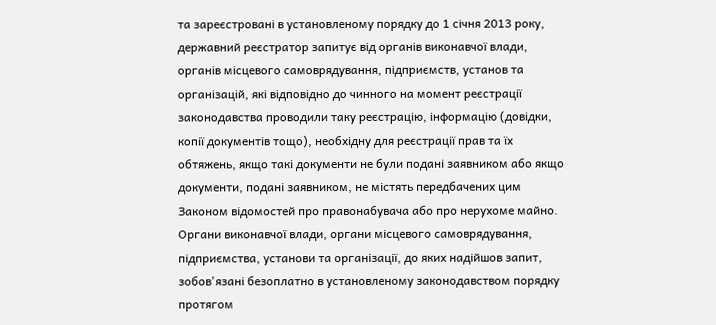та зареєстровані в установленому порядку до 1 січня 2013 року, державний реєстратор запитує від органів виконавчої влади, органів місцевого самоврядування, підприємств, установ та організацій, які відповідно до чинного на момент реєстрації законодавства проводили таку реєстрацію, інформацію (довідки, копії документів тощо), необхідну для реєстрації прав та їх обтяжень, якщо такі документи не були подані заявником або якщо документи, подані заявником, не містять передбачених цим Законом відомостей про правонабувача або про нерухоме майно. Органи виконавчої влади, органи місцевого самоврядування, підприємства, установи та організації, до яких надійшов запит, зобов'язані безоплатно в установленому законодавством порядку протягом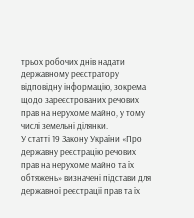трьох робочих днів надати державному реєстратору відповідну інформацію, зокрема щодо зареєстрованих речових прав на нерухоме майно, у тому числі земельні ділянки.
У статті 19 Закону України «Про державну реєстрацію речових прав на нерухоме майно та їх обтяжень» визначені підстави для державної реєстрації прав та їх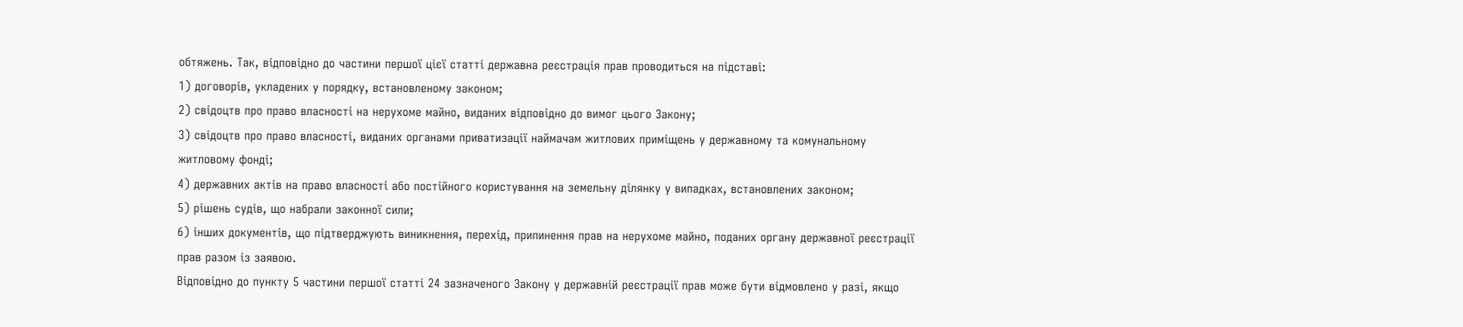обтяжень. Так, відповідно до частини першої цієї статті державна реєстрація прав проводиться на підставі:
1) договорів, укладених у порядку, встановленому законом;
2) свідоцтв про право власності на нерухоме майно, виданих відповідно до вимог цього Закону;
3) свідоцтв про право власності, виданих органами приватизації наймачам житлових приміщень у державному та комунальному житловому фонді;
4) державних актів на право власності або постійного користування на земельну ділянку у випадках, встановлених законом;
5) рішень судів, що набрали законної сили;
6) інших документів, що підтверджують виникнення, перехід, припинення прав на нерухоме майно, поданих органу державної реєстрації прав разом із заявою.
Відповідно до пункту 5 частини першої статті 24 зазначеного Закону у державній реєстрації прав може бути відмовлено у разі, якщо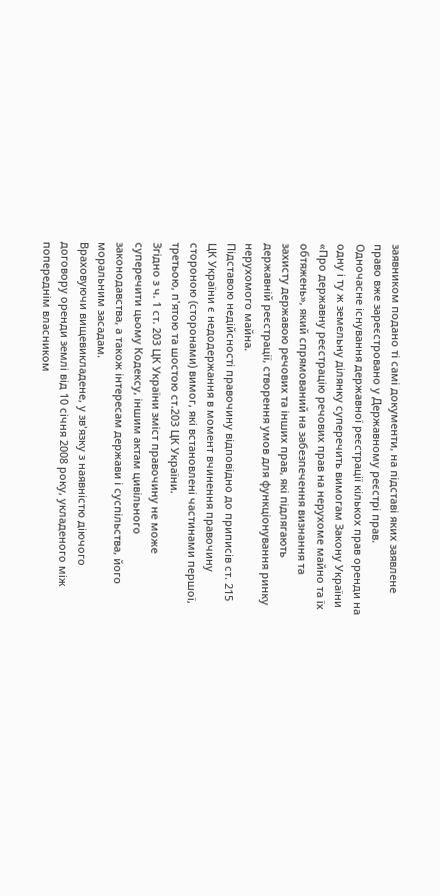заявником подано ті самі документи, на підставі яких заявлене право вже зареєстровано у Державному реєстрі прав.
Одночасне існування державної реєстрації кількох прав оренди на одну і ту ж земельну ділянку суперечить вимогам Закону України «Про державну реєстрацію речових прав на нерухоме майно та їх обтяжень», який спрямований на забезпечення визнання та захисту державою речових та інших прав, які підлягають державній реєстрації, створення умов для функціонування ринку нерухомого майна.
Підставою недійсності правочину відповідно до приписів ст. 215 ЦК України є недодержання в момент вчинення правочину стороною (сторонами) вимог, які встановлені частинами першої, третьою, п'ятою та шостою ст.203 ЦК України.
Згідно з ч. 1 ст. 203 ЦК України зміст правочину не може суперечити цьому Кодексу, іншим актам цивільного законодавства, а також інтересам держави і суспільства, його моральним засадам.
Враховуючи вищевикладене, у зв'язку з наявністю діючого договору оренди землі від 10 січня 2008 року, укладеного між попереднім власником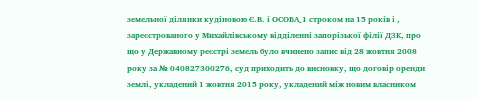земельної ділянки кудіновою Є.В. і ОСОБА_1 строком на 15 років і , зареєстрованого у Михайлівському відділенні запорізької філії ДЗК, про що у Державному реєстрі земель було вчинено запис від 28 жовтня 2008 року за № 040827300276, суд приходить до висновку, що договір оренди землі, укладений 1 жовтня 2015 року, укладений між новим власником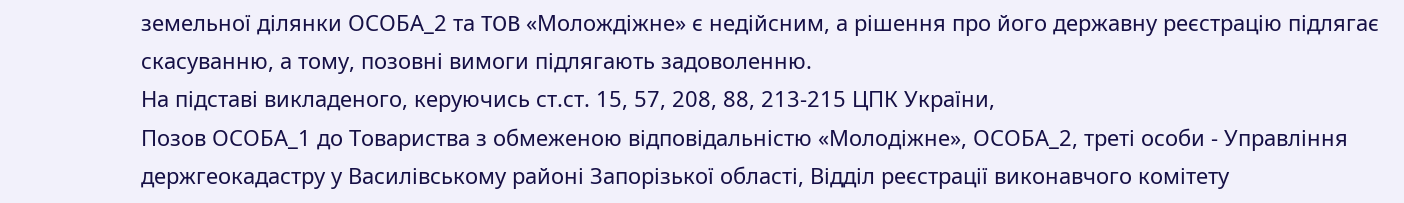земельної ділянки ОСОБА_2 та TOB «Молождіжне» є недійсним, а рішення про його державну реєстрацію підлягає скасуванню, а тому, позовні вимоги підлягають задоволенню.
На підставі викладеного, керуючись ст.ст. 15, 57, 208, 88, 213-215 ЦПК України,
Позов ОСОБА_1 до Товариства з обмеженою відповідальністю «Молодіжне», ОСОБА_2, треті особи - Управління держгеокадастру у Василівському районі Запорізької області, Відділ реєстрації виконавчого комітету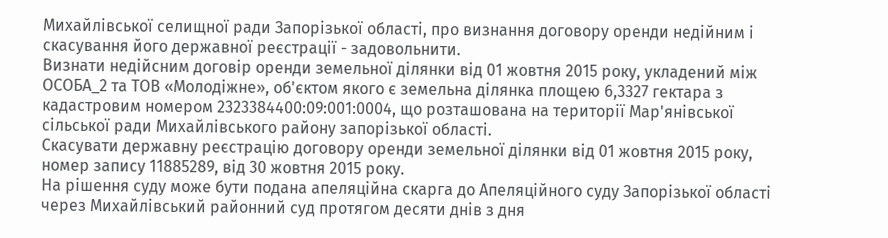Михайлівської селищної ради Запорізької області, про визнання договору оренди недійним і скасування його державної реєстрації - задовольнити.
Визнати недійсним договір оренди земельної ділянки від 01 жовтня 2015 року, укладений між ОСОБА_2 та ТОВ «Молодіжне», об'єктом якого є земельна ділянка площею 6,3327 гектара з кадастровим номером 2323384400:09:001:0004, що розташована на території Мар'янівської сільської ради Михайлівського району запорізької області.
Скасувати державну реєстрацію договору оренди земельної ділянки від 01 жовтня 2015 року, номер запису 11885289, від 30 жовтня 2015 року.
На рішення суду може бути подана апеляційна скарга до Апеляційного суду Запорізької області через Михайлівський районний суд протягом десяти днів з дня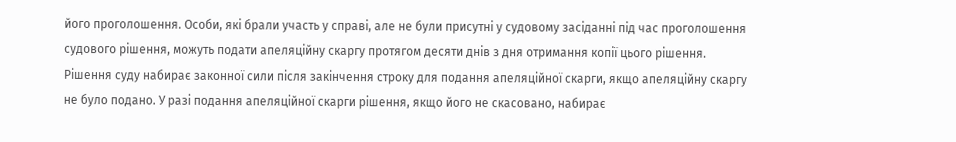його проголошення. Особи, які брали участь у справі, але не були присутні у судовому засіданні під час проголошення судового рішення, можуть подати апеляційну скаргу протягом десяти днів з дня отримання копії цього рішення.
Рішення суду набирає законної сили після закінчення строку для подання апеляційної скарги, якщо апеляційну скаргу не було подано. У разі подання апеляційної скарги рішення, якщо його не скасовано, набирає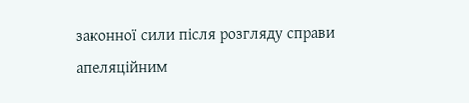законної сили після розгляду справи апеляційним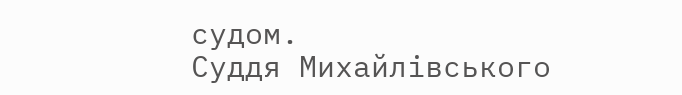судом.
Суддя Михайлівського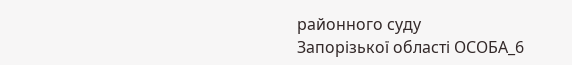районного суду
Запорізької області ОСОБА_6